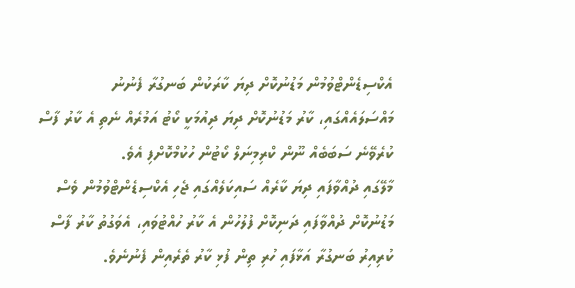އެކްސިޑެންޓްވުމުން މަޑުނުކޮށް ދިޔަ ކާރަކުން ބަނގުރާ ފެނުނު މައްސަލައެއްގައި، ކާރު މަޑުނުކޮށް ދިޔަ ދިއުމަކީ ކޯޓު އަމުރެއް ނެތި އެ ކާރު ފާސް ކުރެވޭނެ ސަބަބެއް ނޫން ކްރިމިނަލް ކޯޓުން ހުކުމްކޮށްފި އެވެ.
މާލޭގައި ދުއްވާފައި ދިޔަ ކާރެއް ސައިކަލެއްގައި ޖެހި އެކްސިޑެންޓްވުމުން ވެސް މަޑުނުކޮށް ދުއްވާފައި ދަނިކޮށް ފުލުހުން އެ ކާރު ހުއްޓުވައި، އެވަގުތު ކާރު ފާސް ކުރިއިރު ބަނގުރާ އަޅާފައި ހުރި ތިން ފުޅި ކާރު ތެރެއިން ފެނުނެވެ.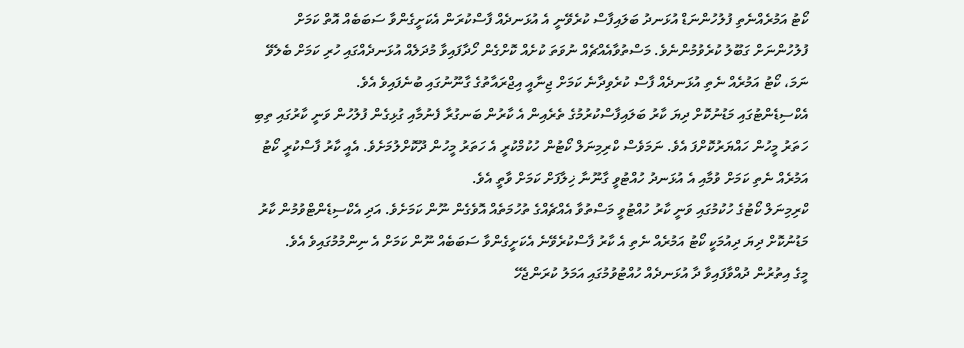ކޯޓު އަމުރެއްނެތި ފުލުހުންނަޑް އުޅަނދު ބަލައިފާސް ކުރެވޭނީ އެ އުޅަނދެއް ފާސްކުރަން އެކަށީގެންވާ ސަބަބެއް އޮތް ކަމަށް ފުލުހުންނަށް ގަބޫލު ކުރެވުމުންނެވެ. މަސްތުވާއެއްޗެއް ނުވަތަ ކުށެއް ކޮށްގެން ހޯދާފައިވާ މުދަލެއް އުޅަނދެއްގައި ހުރި ކަމަށް ބެލެވޭ ނަމަ، ކޯޓު އަމުރެއް ނެތި އުޅަނދެއް ފާސް ކުރެވިދާނެ ކަމަށް ޖިނާއީ އިޖްރައާތުގެ ގާނޫނުގައި ބުނެފައިވެ އެވެ.
އެކްސިޑެންޓުގައި މަޑުނުކޮށް ދިޔަ ކާރު ބަލައިފާސްކުރުމުގެ ތެރެއިން އެ ކާރުން ބަނގުރާ ފެނުމާއި ގުޅިގެން ފުލުހުން ވަނީ ކާރުގައި ތިބި ހަތަރު މީހުން ހައްޔަރުކޮށްފަ އެވެ. ނަމަވެސް ކްރިމިނަލް ކޯޓުން ހުކުމްކުރީ އެ ހަތަރު މީހުން ދޫކޮށްލުމަށެވެ. އެއީ ކާރު ފާސްކުރީ ކޯޓު އަމުރެއް ނެތި ކަމަށް ވުމާއި އެ އުޅަނދު ހުއްޓުވީ ގާނޫނާ ޚިލާފަށް ކަމަށް ވާތީ އެވެ.
ކްރިމިނަލް ކޯޓުގެ ހުކުމުގައި ވަނީ ކާރު ހުއްޓުވީ މަސްތުވާ އެއްޗެއްގެ ތުހުމަތެއް އޮވެގެން ނޫން ކަމަށެވެ. އަދި އެކްސިޑެންޓްވުމުން ކާރު މަޑުނުކޮށް ދިޔަ ދިއުމަކީ ކޯޓު އަމުރެއް ނެތި އެ ކާރު ފާސްކުރެވޭނެ އެކަށީގެންވާ ސަބަބެއް ނޫން ކަމަށް އެ ނިންމުމުގައިވެ އެވެ.
މީގެ އިތުރުން ދުއްވާފައިވާ ދާ އުޅަނދެއް ހުއްޓުވުމުގައި އަމަލު ކުރަންޖެހޭ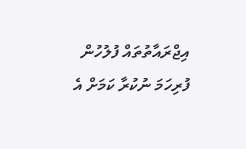އިޖްރައާތުތައް ފުލުހުން ފުރިހަމަ ނުކުރާ ކަމަށް އެ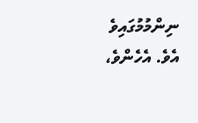ނިންމުމުގައިވެ އެވެ. އެހެންވެ،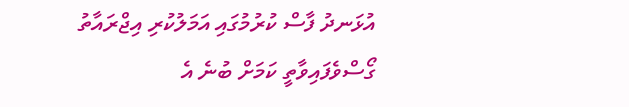އުޅަނދު ފާސް ކުރުމުގައި އަމަލުކުރި އިޖްރައާތު ގޯސްވެފައިވާތީ ކަމަށް ބުނެ އެ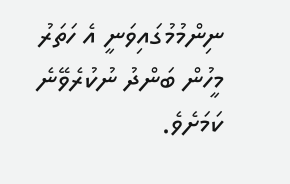ނިންމުމުގައިވަނީ އެ ހަތަރު މީހުން ބަންދު ނުކުރެވޭނެ ކަމަށެވެ.